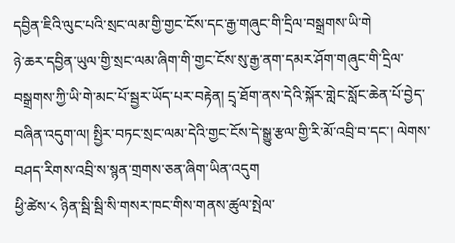དབྱིན་ཇིའི་ལུང་པའི་སྲང་ལམ་གྱི་གྱང་ངོས་དང་རྒྱ་གཞུང་གི་དྲིལ་བསྒྲགས་ཡི་གེ
ཉེ་ཆར་དབྱིན་ཡུལ་གྱི་སྲང་ལམ་ཞིག་གི་གྱང་ངོས་སུ་རྒྱ་ནག་དམར་ཤོག་གཞུང་གི་དྲིལ་བསྒྲགས་ཀྱི་ཡི་གེ་མང་པོ་སྦྱར་ཡོད་པར་བརྟེན། དྲྭ་ཐོག་ནས་དེའི་སྐོར་གླེང་སློང་ཆེན་པོ་བྱེད་བཞིན་འདུག་ལ། སྤྱིར་བཏང་སྲང་ལམ་དེའི་གྱང་ངོས་དེ་སྒྱུ་རྩལ་གྱི་རི་མོ་འབྲི་བ་དང་། ལེགས་བཤད་རིགས་འབྲི་ས་སྙན་གྲགས་ཅན་ཞིག་ཡིན་འདུག
ཕྱི་ཚེས་༨ ཉིན་སྦི་སྦི་སི་གསར་ཁང་གིས་གནས་ཚུལ་སྤེལ་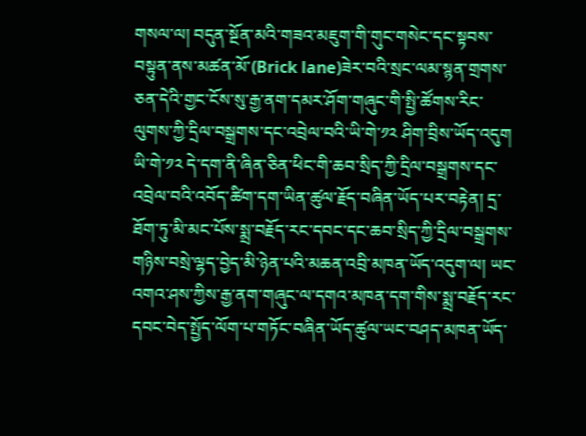གསལ་ལ། བདུན་སྔོན་མའི་གཟའ་མཇུག་གི་གུང་གསེང་དང་སྟབས་བསྟུན་ནས་མཚན་མོ་(Brick lane)ཟེར་བའི་སྲང་ལམ་སྙན་གྲགས་ཅན་དེའི་གྱང་ངོས་སུ་རྒྱ་ནག་དམར་ཤོག་གཞུང་གི་སྤྱི་ཚོགས་རིང་ལུགས་ཀྱི་དྲིལ་བསྒྲགས་དང་འབྲེལ་བའི་ཡི་གེ་༡༢ ཤིག་བྲིས་ཡོད་འདུག ཡི་གེ་༡༢ དེ་དག་ནི་ཞིན་ཅིན་ཕིང་གི་ཆབ་སྲིད་ཀྱི་དྲིལ་བསྒྲགས་དང་འབྲེལ་བའི་འབོད་ཚིག་དག་ཡིན་ཚུལ་རྗོད་བཞིན་ཡོད་པར་བརྟེན། དྲ་ཐོག་ཏུ་མི་མང་པོས་སྨྲ་བརྗོད་རང་དབང་དང་ཆབ་སྲིད་ཀྱི་དྲིལ་བསྒྲགས་གཉིས་བསྲེ་ལྷད་བྱེད་མི་ཉེན་པའི་མཆན་འབྲི་མཁན་ཡོད་འདུག་ལ། ཡང་འགའ་ཤས་ཀྱིས་རྒྱ་ནག་གཞུང་ལ་དགའ་མཁན་དག་གིས་སྨྲ་བརྗོད་རང་དབང་བེད་སྤྱོད་ལོག་པ་གཏོང་བཞིན་ཡོད་ཚུལ་ཡང་བཤད་མཁན་ཡོད་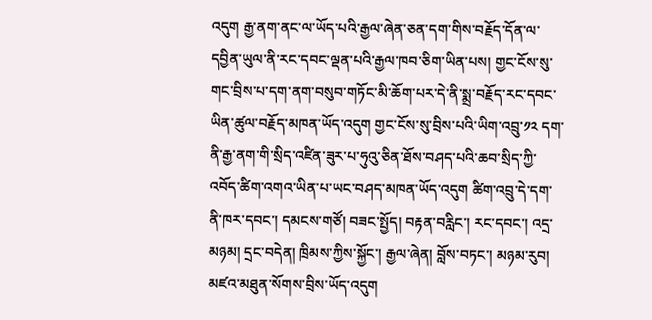འདུག རྒྱ་ནག་ནང་ལ་ཡོད་པའི་རྒྱལ་ཞེན་ཅན་དག་གིས་བརྗོད་དོན་ལ་དབྱིན་ཡུལ་ནི་རང་དབང་ལྡན་པའི་རྒྱལ་ཁབ་ཅིག་ཡིན་པས། གྱང་ངོས་སུ་གང་བྲིས་པ་དག་ནག་བསུབ་གཏོང་མི་ཆོག་པར་དེ་ནི་སྨྲ་བརྗོད་རང་དབང་ཡིན་ཚུལ་བརྗོད་མཁན་ཡོད་འདུག གྱང་ངོས་སུ་བྲིས་པའི་ཡིག་འབྲུ་༡༢ དག་ནི་རྒྱ་ནག་གི་སྲིད་འཛིན་ཟུར་པ་ཧུའུ་ཅིན་ཐོས་བཤད་པའི་ཆབ་སྲིད་ཀྱི་འབོད་ཚིག་འགའ་ཡིན་པ་ཡང་བཤད་མཁན་ཡོད་འདུག ཚིག་འབྲུ་དེ་དག་ནི་ཁར་དབང་། དམངས་གཙོ། བཟང་སྤྱོད། བརྟན་བརླིང་། རང་དབང་། འདྲ་མཉམ། དྲང་བདེན། ཁྲིམས་ཀྱིས་སྐྱོང་། རྒྱལ་ཞེན། བློས་བཏང་། མཉམ་རུབ། མཛའ་མཐུན་སོགས་བྲིས་ཡོད་འདུག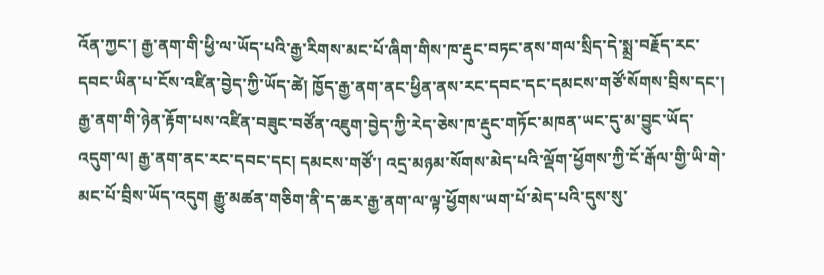འོན་ཀྱང་། རྒྱ་ནག་གི་ཕྱི་ལ་ཡོད་པའི་རྒྱ་རིགས་མང་པོ་ཞིག་གིས་ཁ་རྡུང་བཏང་ནས་གལ་སྲིད་དེ་སྨྲ་བརྗོད་རང་དབང་ཡིན་པ་ངོས་འཛིན་བྱེད་ཀྱི་ཡོད་ཚེ། ཁྱོད་རྒྱ་ནག་ནང་ཕྱིན་ནས་རང་དབང་དང་དམངས་གཙོ་སོགས་བྲིས་དང་། རྒྱ་ནག་གི་ཉེན་རྟོག་པས་འཛིན་བཟུང་བཙོན་འཇུག་བྱེད་ཀྱི་རེད་ཅེས་ཁ་རྡུང་གཏོང་མཁན་ཡང་དུ་མ་བྱུང་ཡོད་འདུག་ལ། རྒྱ་ནག་ནང་རང་དབང་དང། དམངས་གཙོ་། འདྲ་མཉམ་སོགས་མེད་པའི་ལྡོག་ཕྱོགས་ཀྱི་ངོ་རྒོལ་གྱི་ཡི་གེ་མང་པོ་བྲིས་ཡོད་འདུག རྒྱུ་མཚན་གཅིག་ནི་ད་ཆར་རྒྱ་ནག་ལ་ལྟ་ཕྱོགས་ཡག་པོ་མེད་པའི་དུས་སུ་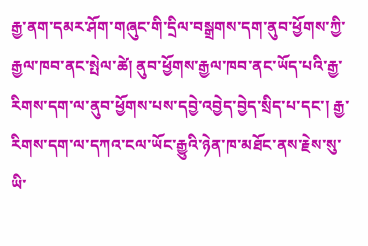རྒྱ་ནག་དམར་ཤོག་གཞུང་གི་དྲིལ་བསྒྲགས་དག་ནུབ་ཕྱོགས་ཀྱི་རྒྱལ་ཁབ་ནང་སྤེལ་ཚེ། ནུབ་ཕྱོགས་རྒྱལ་ཁབ་ནང་ཡོད་པའི་རྒྱ་རིགས་དག་ལ་ནུབ་ཕྱོགས་པས་དབྱེ་འབྱེད་བྱེད་སྲིད་པ་དང་། རྒྱ་རིགས་དག་ལ་དཀའ་ངལ་ཡོང་རྒྱུའི་ཉེན་ཁ་མཐོང་ནས་རྗེས་སུ་ཡི་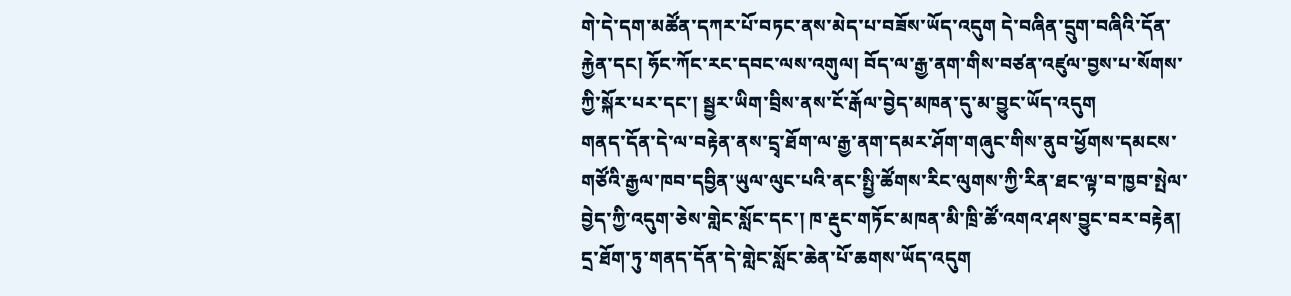གེ་དེ་དག་མཚོན་དཀར་པོ་བཏང་ནས་མེད་པ་བཟོས་ཡོད་འདུག དེ་བཞིན་དྲུག་བཞིའི་དོན་རྐྱེན་དང། ཧོང་ཀོང་རང་དབང་ལས་འགུལ། བོད་ལ་རྒྱ་ནག་གིས་བཙན་འཛུལ་བྱས་པ་སོགས་ཀྱི་སྐོར་པར་དང་། སྦྱར་ཡིག་བྲིས་ནས་ངོ་རྒོལ་བྱེད་མཁན་དུ་མ་བྱུང་ཡོད་འདུག
གནད་དོན་དེ་ལ་བརྟེན་ནས་དྲྭ་ཐོག་ལ་རྒྱ་ནག་དམར་ཤོག་གཞུང་གིས་ནུབ་ཕྱོགས་དམངས་གཙོའི་རྒྱལ་ཁབ་དབྱིན་ཡུལ་ལུང་པའི་ནང་སྤྱི་ཚོགས་རིང་ལུགས་ཀྱི་རིན་ཐང་ལྟ་བ་ཁྱབ་སྤེལ་བྱེད་ཀྱི་འདུག་ཅེས་གླེང་སློང་དང་། ཁ་རྡུང་གཏོང་མཁན་མི་ཁྲི་ཚོ་འགའ་ཤས་བྱུང་བར་བརྟེན། དྲ་ཐོག་ཏུ་གནད་དོན་དེ་གླེང་སློང་ཆེན་པོ་ཆགས་ཡོད་འདུག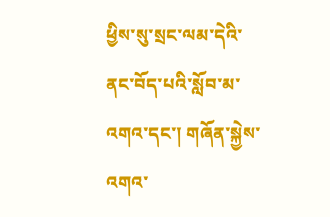ཕྱིས་སུ་སྲང་ལམ་དེའི་ནང་བོད་པའི་སློབ་མ་འགའ་དང་། གཞོན་སྐྱེས་འགའ་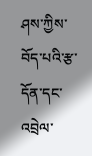ཤས་ཀྱིས་བོད་པའི་རྩ་དོན་དང་འབྲེལ་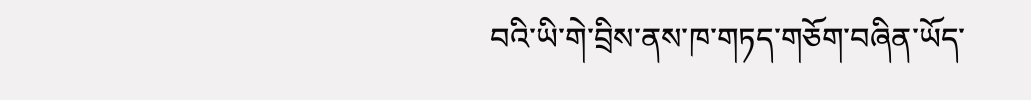བའི་ཡི་གེ་བྲིས་ནས་ཁ་གཏད་གཅོག་བཞིན་ཡོད་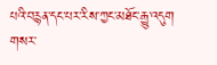པའི་བརྙན་དང་པར་རིས་ཀྱང་མཐོང་རྒྱུ་འདུག
གསར་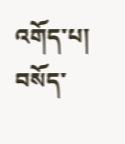འགོད་པ། བསོད་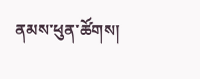ནམས་ཕུན་ཚོགས།